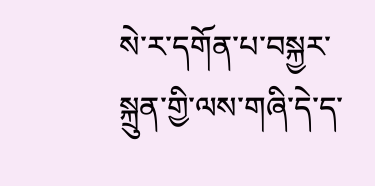སེ་ར་དགོན་པ་བསྐྱར་སྐྲུན་གྱི་ལས་གཞི་དེ་ད་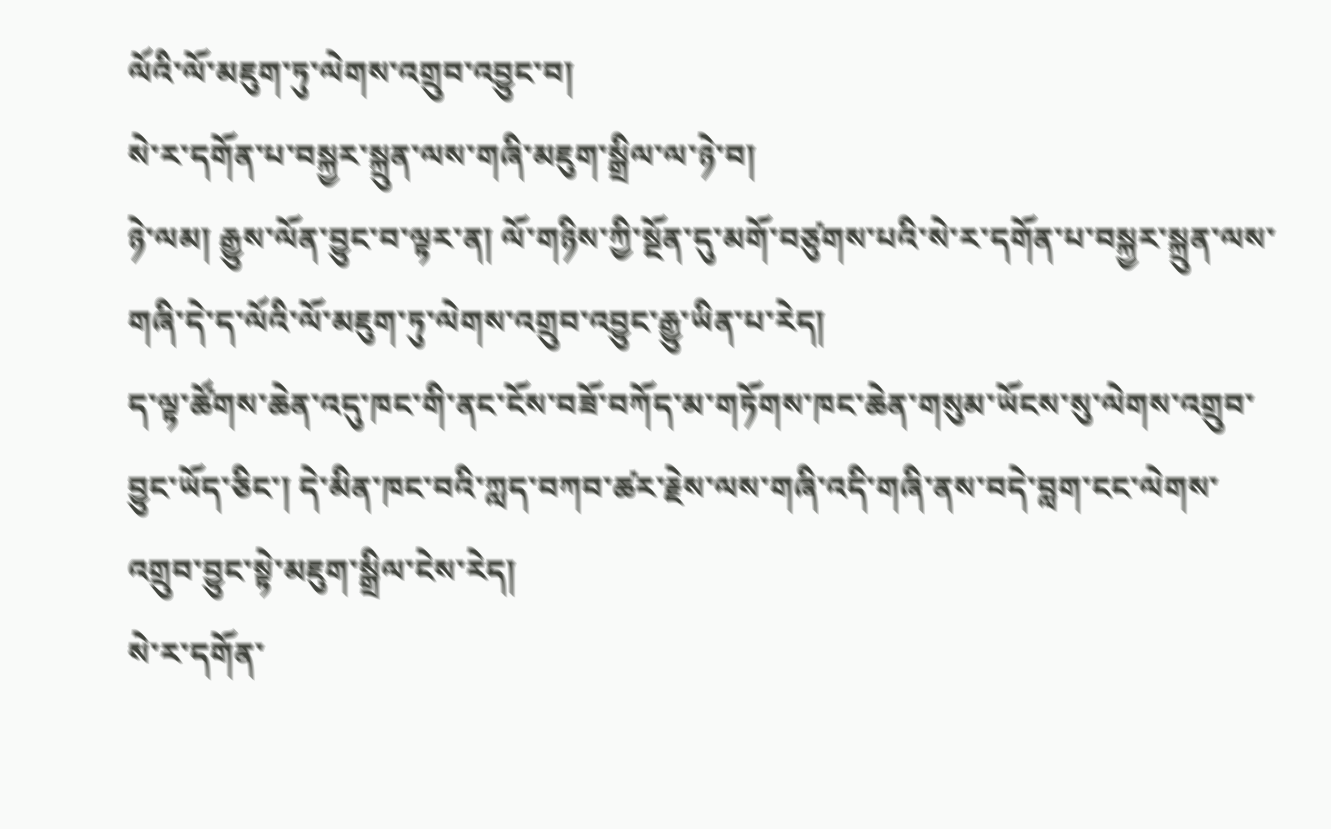ལོའི་ལོ་མཇུག་ཏུ་ལེགས་འགྲུབ་འབྱུང་བ།
སེ་ར་དགོན་པ་བསྐྱར་སྐྲུན་ལས་གཞི་མཇུག་སྒྲིལ་ལ་ཉེ་བ།
ཉེ་ལམ། རྒྱུས་ལོན་བྱུང་བ་ལྟར་ན། ལོ་གཉིས་ཀྱི་སྔོན་དུ་མགོ་བཙུགས་པའི་སེ་ར་དགོན་པ་བསྐྱར་སྐྲུན་ལས་གཞི་དེ་ད་ལོའི་ལོ་མཇུག་ཏུ་ལེགས་འགྲུབ་འབྱུང་རྒྱུ་ཡིན་པ་རེད།
ད་ལྟ་ཚོགས་ཆེན་འདུ་ཁང་གི་ནང་ངོས་བཟོ་བཀོད་མ་གཏོགས་ཁང་ཆེན་གསུམ་ཡོངས་སུ་ལེགས་འགྲུབ་བྱུང་ཡོད་ཅིང་། དེ་མིན་ཁང་བའི་ཀླད་བཀབ་ཚར་རྗེས་ལས་གཞི་འདི་གཞི་ནས་བདེ་བླག་ངང་ལེགས་འགྲུབ་བྱུང་སྟེ་མཇུག་སྒྲིལ་ངེས་རེད།
སེ་ར་དགོན་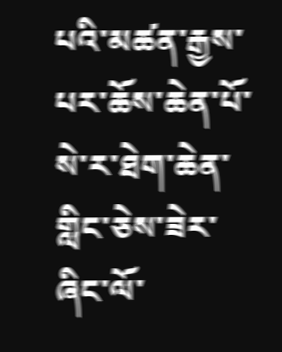པའི་མཚན་རྒྱས་པར་ཆོས་ཆེན་པོ་སེ་ར་ཐེག་ཆེན་གླིང་ཅེས་ཟེར་ཞིང་ལོ་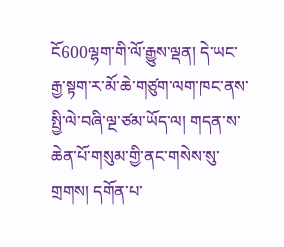ངོ600ལྷག་གི་ལོ་རྒྱུས་ལྡན། དེ་ཡང་རྒྱ་སྟག་ར་མོ་ཆེ་གཙུག་ལག་ཁང་ནས་སྤྱི་ལེ་བཞི་ལྔ་ཙམ་ཡོད་ལ། གདན་ས་ཆེན་པོ་གསུམ་གྱི་ནང་གསེས་སུ་གྲགས། དགོན་པ་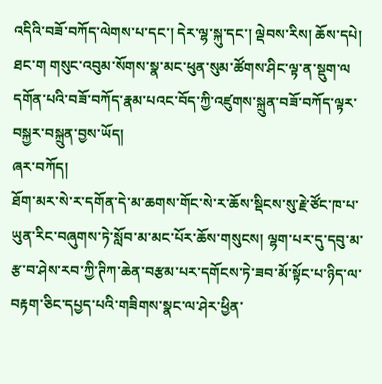འདིའི་བཟོ་བཀོད་ལེགས་པ་དང་། དེར་ལྷ་སྐུ་དང་། ལྡེབས་རིས། ཆོས་དཔེ། ཐང་ག གསུང་འབུམ་སོགས་སྣ་མང་ཕུན་སུམ་ཚོགས་ཤིང་ལྟ་ན་སྡུག་ལ དགོན་པའི་བཟོ་བཀོད་རྣམ་པའང་བོད་ཀྱི་འཛུགས་སྐྲུན་བཟོ་བཀོད་ལྟར་བསྐྱར་བསྐྲུན་བྱས་ཡོད།
ཞར་བཀོད།
ཐོག་མར་སེ་ར་དགོན་དེ་མ་ཆགས་གོང་སེ་ར་ཆོས་སྡིངས་སུ་རྗེ་ཙོང་ཁ་པ་ཡུན་རིང་བཞུགས་ཏེ་སློབ་མ་མང་པོར་ཆོས་གསུངས། ལྷག་པར་དུ་དབུ་མ་རྩ་བ་ཤེས་རབ་ཀྱི་ཊིཀ་ཆེན་བརྩམ་པར་དགོངས་ཏེ་ཟབ་མོ་སྟོང་པ་ཉིད་ལ་བརྟག་ཅིང་དཔྱད་པའི་གཟིགས་སྣང་ལ་ཤེར་ཕྱིན་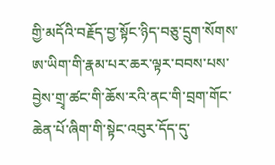གྱི་མདོའི་བརྗོད་བྱ་སྟོང་ཉིད་བཅུ་དྲུག་སོགས་ཨ་ཡིག་གི་རྣམ་པར་ཆར་ལྟར་བབས་པས་བྱེས་གྲྭ་ཚང་གི་ཆོས་རའི་ནང་གི་བྲག་གོང་ཆེན་པོ་ཞིག་གི་སྟེང་འབུར་དོད་དུ་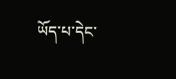ཡོད་པ་དེང་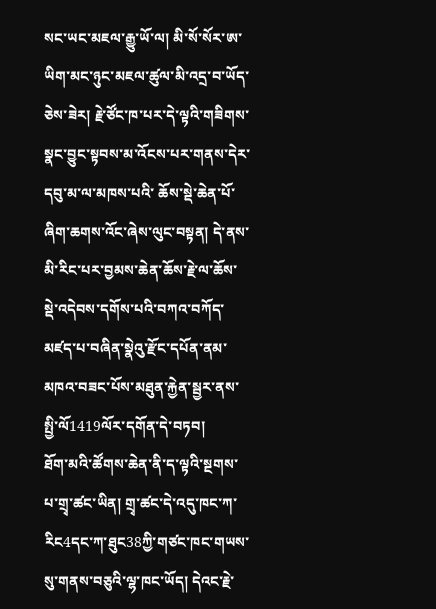སང་ཡང་མཇལ་རྒྱུ་ཡོ་ལ། མི་སོ་སོར་ཨ་ཡིག་མང་ཉུང་མཇལ་ཚུལ་མི་འདྲ་བ་ཡོད་ཅེས་ཟེར། རྗེ་ཙོང་ཁ་པར་དེ་ལྟའི་གཟིགས་སྣང་བྱུང་སྟབས་མ་འོངས་པར་གནས་དེར་དབུ་མ་ལ་མཁས་པའི་ ཆོས་སྡེ་ཆེན་པོ་ཞིག་ཆགས་འོང་ཞེས་ལུང་བསྟན། དེ་ནས་མི་རིང་པར་བྱམས་ཆེན་ཆོས་རྗེ་ལ་ཆོས་སྡེ་འདེབས་དགོས་པའི་བཀའ་བཀོད་མཛད་པ་བཞིན་སྣེའུ་རྫོང་དཔོན་ནམ་མཁའ་བཟང་པོས་མཐུན་རྐྱེན་སྦྱར་ནས་སྤྱི་ལོ1419ལོར་དགོན་དེ་བཏབ།
ཐོག་མའི་ཚོགས་ཆེན་ནི་ད་ལྟའི་སྔགས་པ་གྲྭ་ཚང་ཡིན། གྲྭ་ཚང་དེ་འདུ་ཁང་ཀ་རིང4དང་ཀ་ཐུང38ཀྱི་གཙང་ཁང་གཡས་སུ་གནས་བཅུའི་ལྷ་ཁང་ཡོད། དེའང་རྗེ་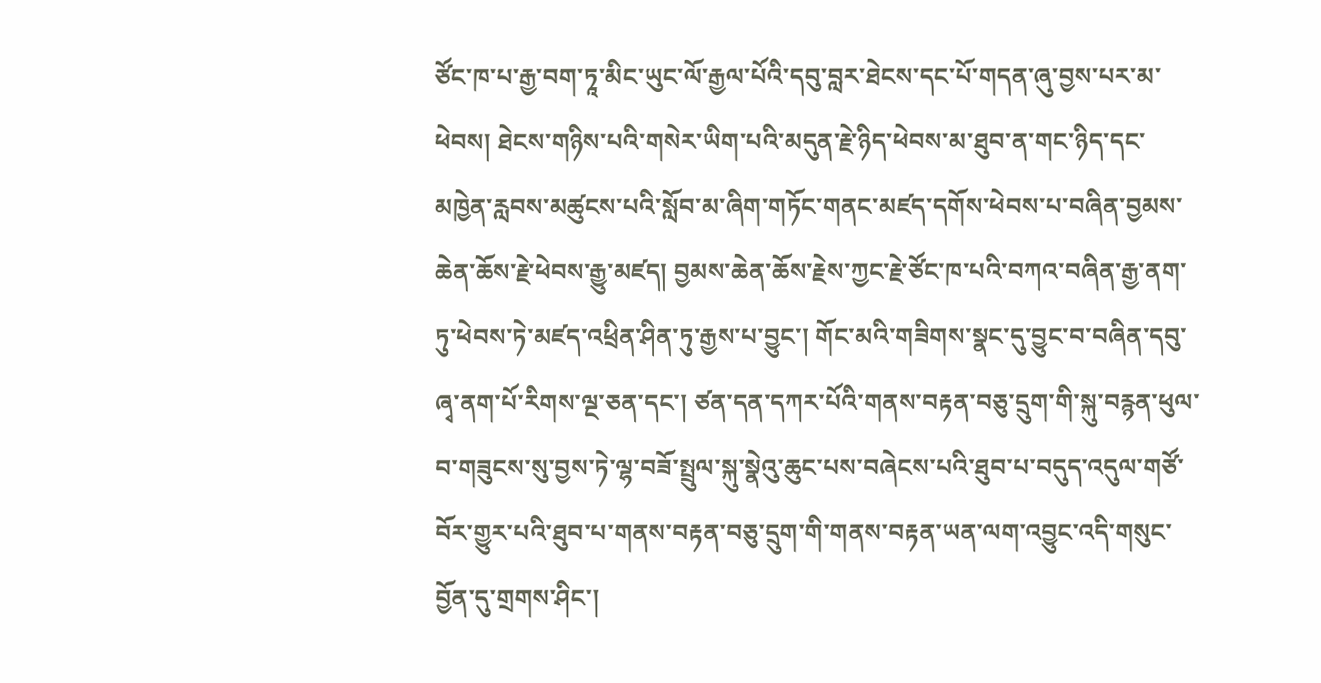ཙོང་ཁ་པ་རྒྱ་བག་ཏཱ་མིང་ཡུང་ལོ་རྒྱལ་པོའི་དབུ་བླར་ཐེངས་དང་པོ་གདན་ཞུ་བྱས་པར་མ་ཕེབས། ཐེངས་གཉིས་པའི་གསེར་ཡིག་པའི་མདུན་རྗེ་ཉིད་ཕེབས་མ་ཐུབ་ན་གང་ཉིད་དང་མཁྱེན་རླབས་མཚུངས་པའི་སློབ་མ་ཞིག་གཏོང་གནང་མཛད་དགོས་ཕེབས་པ་བཞིན་བྱམས་ཆེན་ཆོས་རྗེ་ཕེབས་རྒྱུ་མཛད། བྱམས་ཆེན་ཆོས་རྗེས་ཀྱང་རྗེ་ཙོང་ཁ་པའི་བཀའ་བཞིན་རྒྱ་ནག་ཏུ་ཕེབས་ཏེ་མཛད་འཕྲིན་ཤིན་ཏུ་རྒྱས་པ་བྱུང་། གོང་མའི་གཟིགས་སྣང་དུ་བྱུང་བ་བཞིན་དབུ་ཞྭ་ནག་པོ་རིགས་ལྔ་ཅན་དང་། ཙན་དན་དཀར་པོའི་གནས་བརྟན་བཅུ་དྲུག་གི་སྐུ་བརྙན་ཕུལ་བ་གཟུངས་སུ་བྱས་ཏེ་ལྷ་བཟོ་སྤྲུལ་སྐུ་སྣེའུ་ཆུང་པས་བཞེངས་པའི་ཐུབ་པ་བདུད་འདུལ་གཙོ་བོར་གྱུར་པའི་ཐུབ་པ་གནས་བརྟན་བཅུ་དྲུག་གི་གནས་བརྟན་ཡན་ལག་འབྱུང་འདི་གསུང་བྱོན་དུ་གྲགས་ཤིང་།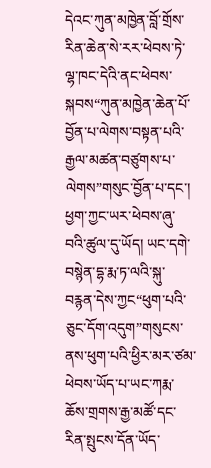དེའང་ཀུན་མཁྱེན་བློ་གྲོས་རིན་ཆེན་སེ་རར་ཕེབས་ཏེ་ལྷ་ཁང་དེའི་ནང་ཕེབས་སྐབས“ཀུན་མཁྱེན་ཆེན་པོ་བྱོན་པ་ལེགས་བསྟན་པའི་རྒྱལ་མཚན་བཙུགས་པ་ལེགས”གསུང་བྱོན་པ་དང་། ཕྱག་ཀྱང་ཡར་ཕེབས་ཞུ་བའི་ཚུལ་དུ་ཡོད། ཡང་དགེ་བསྙེན་དྷ་རྨ་ཏ་ལའི་སྐུ་བརྙན་དེས་ཀྱང“ཕུག་པའི་ཅུང་དོག་འདུག”གསུངས་ནས་ཕུག་པའི་ཕྱིར་མར་ཙམ་ཕེབས་ཡོད་པ་ཡང་ཀརྨ་ཆོས་གྲགས་རྒྱ་མཚོ་དང་རིན་སྤུངས་དོན་ཡོད་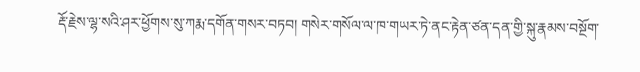རྡོ་རྗེས་ལྷ་སའི་ཤར་ཕྱོགས་སུ་ཀརྨ་དགོན་གསར་བཏབ། གསེར་གསོལ་ལ་ཁ་གཡར་ཏེ་ནང་རྟེན་ཙན་དན་གྱི་སྐུ་རྣམས་བསྔོག་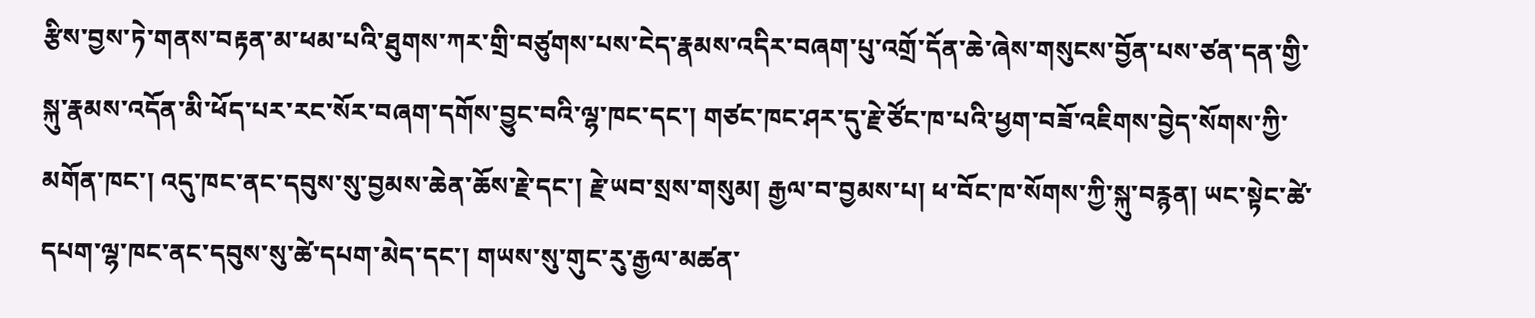རྩིས་བྱས་ཏེ་གནས་བརྟན་མ་ཕམ་པའི་ཐུགས་ཀར་གྲི་བཙུགས་པས་ངེད་རྣམས་འདིར་བཞག་པུ་འགྲོ་དོན་ཆེ་ཞེས་གསུངས་བྱོན་པས་ཙན་དན་གྱི་སྐུ་རྣམས་འདོན་མི་ཕོད་པར་རང་སོར་བཞག་དགོས་བྱུང་བའི་ལྷ་ཁང་དང་། གཙང་ཁང་ཤར་དུ་རྗེ་ཙོང་ཁ་པའི་ཕྱག་བཟོ་འཇིགས་བྱེད་སོགས་ཀྱི་མགོན་ཁང་། འདུ་ཁང་ནང་དབུས་སུ་བྱམས་ཆེན་ཆོས་རྗེ་དང་། རྗེ་ཡབ་སྲས་གསུམ། རྒྱལ་བ་བྱམས་པ། ཕ་བོང་ཁ་སོགས་ཀྱི་སྐུ་བརྙན། ཡང་སྟེང་ཚེ་དཔག་ལྷ་ཁང་ནང་དབུས་སུ་ཚེ་དཔག་མེད་དང་། གཡས་སུ་གུང་རུ་རྒྱལ་མཚན་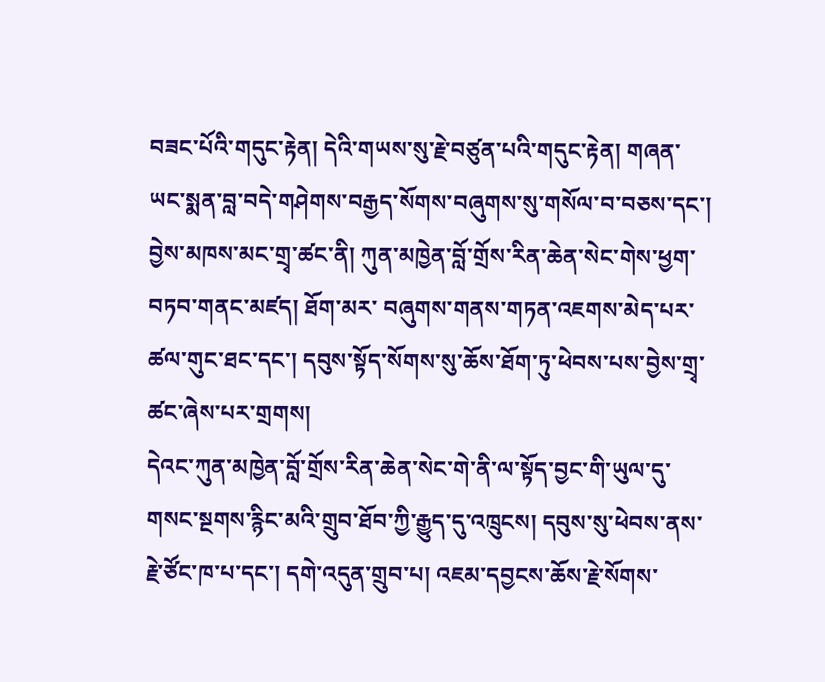བཟང་པོའི་གདུང་རྟེན། དེའི་གཡས་སུ་རྗེ་བཙུན་པའི་གདུང་རྟེན། གཞན་ཡང་སྨན་བླ་བདེ་གཤེགས་བརྒྱད་སོགས་བཞུགས་སུ་གསོལ་བ་བཅས་དང་། བྱེས་མཁས་མང་གྲྭ་ཚང་ནི། ཀུན་མཁྱེན་བློ་གྲོས་རིན་ཆེན་སེང་གེས་ཕྱག་བཏབ་གནང་མཛད། ཐོག་མར་ བཞུགས་གནས་གཏན་འཇགས་མེད་པར་ཚལ་གུང་ཐང་དང་། དབུས་སྟོད་སོགས་སུ་ཆོས་ཐོག་ཏུ་ཕེབས་པས་བྱེས་གྲྭ་ཚང་ཞེས་པར་གྲགས།
དེའང་ཀུན་མཁྱེན་བློ་གྲོས་རིན་ཆེན་སེང་གེ་ནི་ལ་སྟོད་བྱང་གི་ཡུལ་དུ་གསང་སྔགས་རྙིང་མའི་གྲུབ་ཐོབ་ཀྱི་རྒྱུད་དུ་འཁྲུངས། དབུས་སུ་ཕེབས་ནས་རྗེ་ཙོང་ཁ་པ་དང་། དགེ་འདུན་གྲུབ་པ། འཇམ་དབྱངས་ཆོས་རྗེ་སོགས་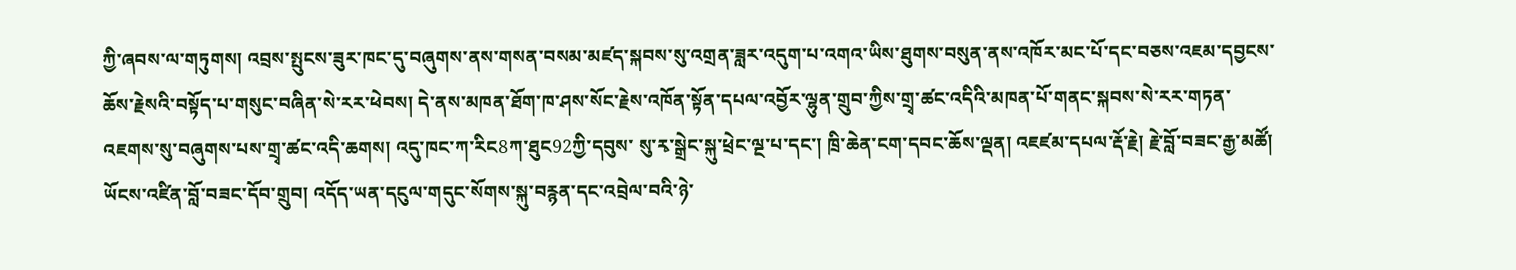ཀྱི་ཞབས་ལ་གཏུགས། འབྲས་སྤུངས་ཟུར་ཁང་དུ་བཞུགས་ནས་གསན་བསམ་མཛད་སྐབས་སུ་འགྲན་ཟླར་འདུག་པ་འགའ་ཡིས་ཐུགས་བསུན་ནས་འཁོར་མང་པོ་དང་བཅས་འཇམ་དབྱངས་ཆོས་རྗེསའི་བསྟོད་པ་གསུང་བཞིན་སེ་རར་ཕེབས། དེ་ནས་མཁན་ཐོག་ཁ་ཤས་སོང་རྗེས་འཁོན་སྟོན་དཔལ་འབྱོར་ལྷུན་གྲུབ་ཀྱིས་གྲྭ་ཚང་འདིའི་མཁན་པོ་གནང་སྐབས་སེ་རར་གཏན་འཇགས་སུ་བཞུགས་པས་གྲྭ་ཚང་འདི་ཆགས། འདུ་ཁང་ཀ་རིང8ཀ་ཐུང92ཀྱི་དབུས་ སུ་རྭ་སྒྲེང་སྐུ་ཕྲེང་ལྔ་པ་དང་། ཁྲི་ཆེན་ངག་དབང་ཆོས་ལྡན། འཇཛམ་དཔལ་རྡོ་རྗེ། རྗེ་བློ་བཟང་རྒྱ་མཚོ། ཡོངས་འཛིན་བློ་བཟང་དོབ་གྲུབ། འདོད་ཡན་དངུལ་གདུང་སོགས་སྐུ་བརྙན་དང་འབྲེལ་བའི་ཉེ་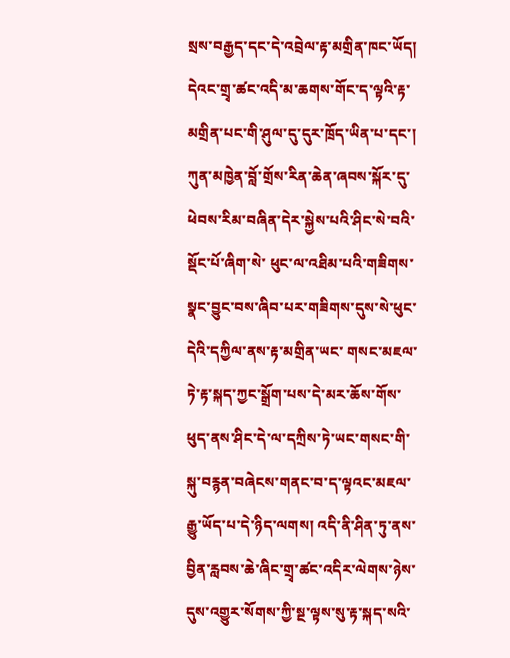སྲས་བརྒྱད་དང་དེ་འབྲེལ་རྟ་མགྲིན་ཁང་ཡོད། དེའང་གྲྭ་ཚང་འདི་མ་ཆགས་གོང་ད་ལྟའི་རྟ་མགྲིན་པང་གི་ཤུལ་དུ་དུར་ཁྲོད་ཡིན་པ་དང་། ཀུན་མཁྱེན་བློ་གྲོས་རིན་ཆེན་ཞབས་སྐོར་དུ་ཕེབས་རིམ་བཞིན་དེར་སྐྱེས་པའི་ཤིང་སེ་བའི་སྡོང་པོ་ཞིག་སེ་ ཕུང་ལ་འཐིམ་པའི་གཟིགས་སྣང་བྱུང་བས་ཞིབ་པར་གཟིགས་དུས་སེ་ཕུང་དེའི་དཀྱིལ་ནས་རྟ་མགྲིན་ཡང་ གསང་མཇལ་ཏེ་རྟ་སྐད་ཀྱང་སྒྲོག་པས་དེ་མར་ཆོས་གོས་ཕུད་ནས་ཤིང་དེ་ལ་དཀྲིས་ཏེ་ཡང་གསང་གི་སྐུ་བརྙན་བཞེངས་གནང་བ་ད་ལྟའང་མཇལ་རྒྱུ་ཡོད་པ་དེ་ཉིད་ལགས། འདི་ནི་ཤིན་ཏུ་ནས་བྱིན་རླབས་ཆེ་ཞིང་གྲྭ་ཚང་འདིར་ལེགས་ཉེས་དུས་འགྱུར་སོགས་ཀྱི་སྔ་ལྟས་སུ་རྟ་སྐད་སའི་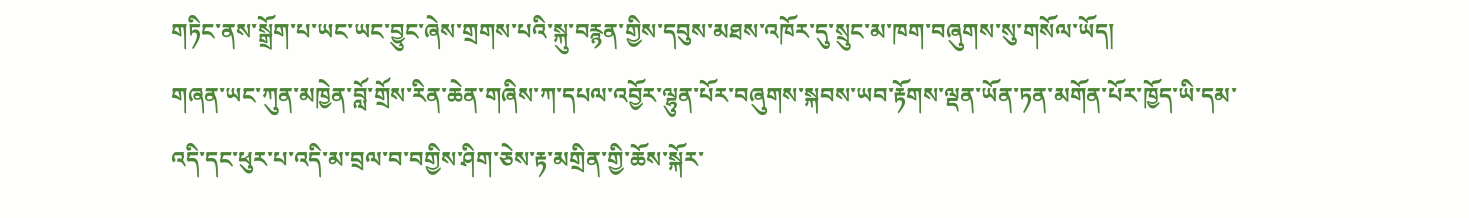གཏིང་ནས་སྒྲོག་པ་ཡང་ཡང་བྱུང་ཞེས་གྲགས་པའི་སྐུ་བརྙན་གྱིས་དབུས་མཐས་འཁོར་དུ་སྲུང་མ་ཁག་བཞུགས་སུ་གསོལ་ཡོད།
གཞན་ཡང་ཀུན་མཁྱེན་བློ་གྲོས་རིན་ཆེན་གཞིས་ཀ་དཔལ་འབྱོར་ལྷུན་པོར་བཞུགས་སྐབས་ཡབ་རྟོགས་ལྡན་ཡོན་ཏན་མགོན་པོར་ཁྱོད་ཡི་དམ་འདི་དང་ཕུར་པ་འདི་མ་བྲལ་བ་བགྱིས་ཤིག་ཅེས་རྟ་མགྲིན་གྱི་ཆོས་སྐོར་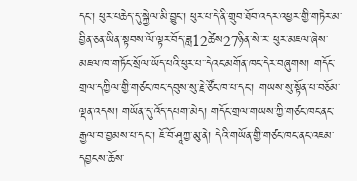དང་། ཕུར་པཆེད་དུ་སྐྱེལ་མི་བྱུང་། ཕུར་པ་དེ་ནི་གྲུབ་ཐོབ་འདར་འཕྱར་གྱི་གཏེར་མ་བྱིན་ཅན་ཡིན་སྟབས་ལོ་ལྟར་བོད་ཟླ12ཚེས27ཉིན་སེ་ར་ ཕུར་མཇལ་ཞེས་མཇལ་ཁ་གཏོང་སྲོལ་ཡོད་པའི་ཕུར་པ་་དེའང་མགོན་ཁང་དེར་བཞུགས། གདོང་གྲལ་དཀྱིལ་གྱི་གཙང་ཁང་དབུས་སུ་རྗེ་ཙོང་ཁ་པ་དང་། གཡས་སུ་སྟོན་པ་བཅོམ་ལྡན་འདས། གཡོན་དུ་འོད་དཔག་མེད། གདོང་གྲལ་གཡས་ཀྱི་གཙང་ཁང་ནང་རྒྱལ་བ་བྱམས་པ་དང་། ཇོ་བོ་ཤཱཀྱ་མུ་ནེ། དེའི་གཡོན་གྱི་གཙང་ཁང་ནང་འཇམ་དབྱངས་ཆོས་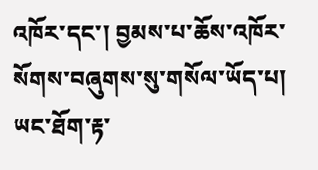འཁོར་དང་། བྱམས་པ་ཆོས་འཁོར་ སོགས་བཞུགས་སུ་གསོལ་ཡོད་པ། ཡང་ཐོག་རྟ་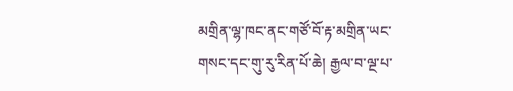མགྲིན་ལྷ་ཁང་ནང་གཙོ་བོ་རྟ་མགྲིན་ཡང་གསང་དང་གུ་རུ་རིན་པོ་ཆེ། རྒྱལ་བ་ལྔ་པ་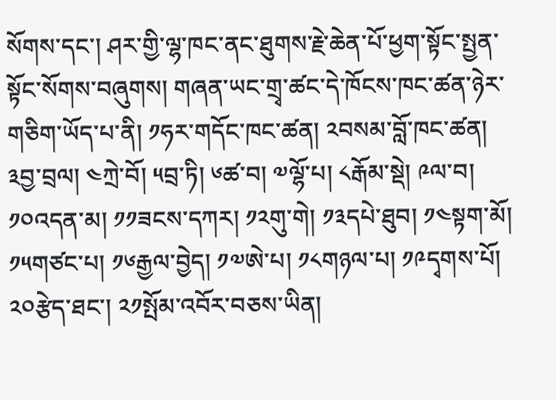སོགས་དང་། ཤར་གྱི་ལྷ་ཁང་ནང་ཐུགས་རྗེ་ཆེན་པོ་ཕྱག་སྟོང་སྤྱན་སྟོང་སོགས་བཞུགས། གཞན་ཡང་གྲྭ་ཚང་དེ་ཁོངས་ཁང་ཚན་ཉེར་གཅིག་ཡོད་པ་ནི། ༡ཧར་གདོང་ཁང་ཚན། ༢བསམ་བློ་ཁང་ཚན། ༣བྱ་བྲལ། ༤ཀྲེ་བོ། ༥བྲ་ཏི། ༦ཚ་བ། ༧ལྷོ་པ། ༨རྒོམ་སྡེ། ༩ལ་བ། ༡༠འདན་མ། ༡༡ཟངས་དཀར། ༡༢གུ་གེ། ༡༣དཔེ་ཐུབ། ༡༤སྟག་མོ། ༡༥གཙང་པ། ༡༦རྒྱལ་བྱེད། ༡༧ཨེ་པ། ༡༨གཉལ་པ། ༡༩དྭགས་པོ། ༢༠རྩེད་ཐང་། ༢༡སྤོམ་འབོར་བཅས་ཡིན།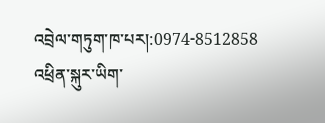འབྲེལ་གཏུག་ཁ་པར།:0974-8512858
འཕྲིན་སྐུར་ཡིག་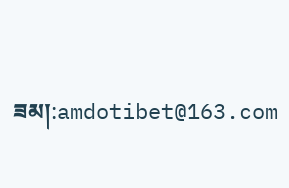ཟམ།:amdotibet@163.com